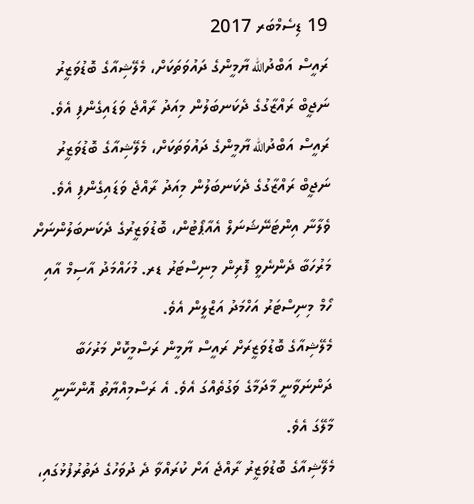19 ޑިސެމްބަރ 2017
ރައީސް އަބްދުالله ޔާމީންގެ ދައުވަތަކަށް، މެލޭޝިއާގެ ބޮޑުވަޒީރު ނަޖީބް ރައްޒާގުގެ ދެކަނބަލުން މިއަދު ރާއްޖެ ވަޑައިގެންފި އެވެ.
ރައީސް އަބްދުالله ޔާމީންގެ ދައުވަތަކަށް، މެލޭޝިއާގެ ބޮޑުވަޒީރު ނަޖީބް ރައްޒާގުގެ ދެކަނބަލުން މިއަދު ރާއްޖެ ވަޑައިގެންފި އެވެ.
ވެލާނާ އިންޓަނޭޝަނަލް އެއާޕޯޓުން، ބޮޑުވަޒީރުގެ ދެކަނބަލުންނަށް މަރުހަބާ ދެންނެވީ ފޮރިން މިނިސްޓަރު ޑރ. މުހައްމަދު އާސިމް އާއި ހޯމް މިނިސްޓަރު އަހްމަދު އަޒްލީން އެވެ.
މެލޭޝިއާގެ ބޮޑުވަޒީރަށް ރައީސް ޔާމީން ރަސްމީކޮށް މަރުހަބާ ދަންނަވާނީ މާދަމާގެ ވަގުތެއްގަ އެވެ. އެ ރަސްމިއްޔާތު އޮންނާނީ މާލޭގަ އެވެ.
މެލޭޝިއާގެ ބޮޑުވަޒީރު ރާއްޖެ އަށް ކުރައްވާ ދެ ދުވަހުގެ ދަތުރުފުޅުގައި،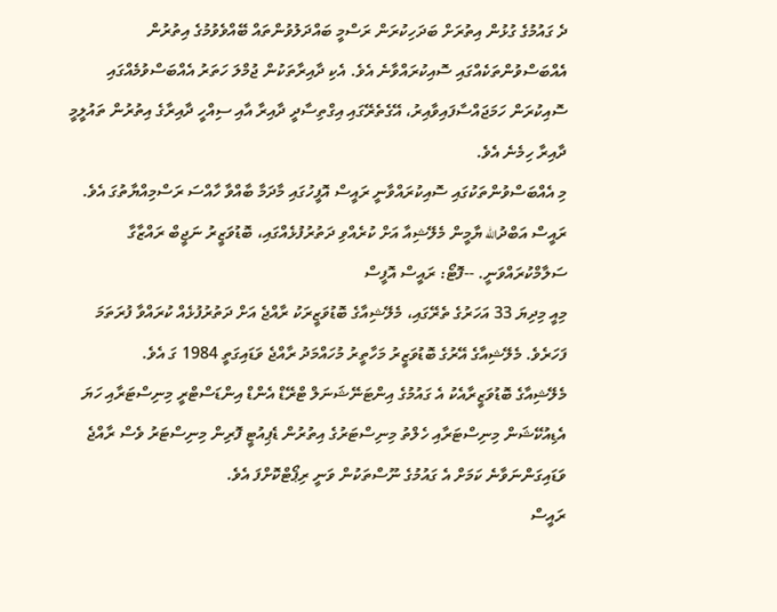ދެ ގައުމުގެ ގުޅުން އިތުރަށް ބަދަހިކުރަން ރަސްމީ ބައްދަލުވުންތައް ބޭއްވެވުމުގެ އިތުރުން އެއްބަސްވުންތަކެއްގައި ސޮއިކުރައްވާނެ އެވެ. އެކި ދާއިރާތަކުން ޖުމްލަ ހަތަރު އެއްބަސްވުމެއްގައި ސޮއިކުރަން ހަމަޖައްސާފައިވާއިރު، އޭގެތެރޭގައި އިގްތިސާދީ ދާއިރާ އާއި ސިއްހީ ދާއިރާގެ އިތުރުން ތައުލީމީ ދާއިރާ ހިމެނެ އެވެ.
މި އެއްބަސްވުންތަކުގައި ސޮއިކުރައްވާނީ ރައީސް އޮފީހުގައި މާދަމާ ބާއްވާ ހާއްސަ ރަސްމިއްޔާތުގަ އެވެ.
ރައީސް އަބްދުالله ޔާމީން މެލޭޝިއާ އަށް ކުރެއްވި ދަތުރުފުޅެއްގައި، ބޮޑުވަޒީރު ނަޖީބް ރައްޒާގާ ސަލާމްކުރައްވަނީ. --ފޮޓޯ: ރައީސް އޮފީސް
މިއީ މިދިޔަ 33 އަހަރުގެ ތެރޭގައި، މެލޭޝިއާގެ ބޮޑުވަޒީރަކު ރާއްޖެ އަށް ދަތުރުފުޅެއް ކުރައްވާ ފުރަތަމަ ފަހަރެވެ. މެލޭޝިއާގެ އޭރުގެ ބޮޑުވަޒީރު މަހާތީރު މުހައްމަދު ރާއްޖެ ވަޑައިގަތީ 1984 ގަ އެވެ.
މެލޭޝިއާގެ ބޮޑުވަޒީރާއެކު އެ ގައުމުގެ އިންޓަނޭޝަނަލް ޓްރޭޑް އެންޑް އިންޑަސްޓްރީ މިނިސްޓަރާއި ހަޔަ އެޑިއުކޭޝަން މިނިސްޓަރާއި ހެލްތު މިނިސްޓަރުގެ އިތުރުން ޑެޕިއުޓީ ފޮރިން މިނިސްޓަރު ވެސް ރާއްޖެ ވަޑައިގަންނަވާނެ ކަމަށް އެ ގައުމުގެ ނޫސްތަކުން ވަނީ ރިޕޯޓްކޮށްފަ އެވެ.
ރައީސް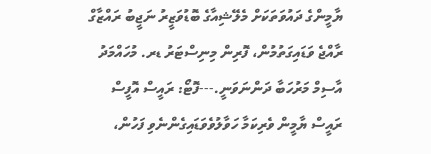ޔާމީންގެ ދައުވަތަކަށް މެލޭޝިއާގެ ބޮޑުވަޒީރު ނަޖީބު ރައްޒާގް ރާއްޖެ ވަޑައިގަތުމުން، ފޮރިން މިނިސްޓަރު ޑރ. މުހައްމަދު އާސިމް މަރުހަބާ ދަންނަވަނީ.---ފޮޓޯ: ރައީސް އޮފީސް
ރައީސް ޔާމީން ވެރިކަމާ ހަވާލުވެވަޑައިގެންނެވި ފަހުން،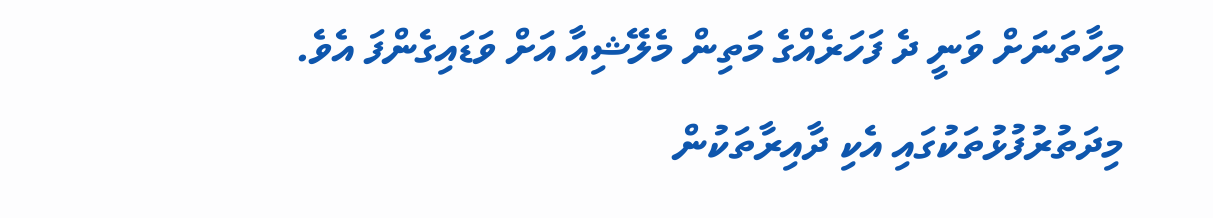މިހާތަނަށް ވަނީ ދެ ފަހަރެއްގެ މަތިން މެލޭޝިއާ އަށް ވަޑައިގެންފަ އެވެ. މިދަތުރުފުޅުތަކުގައި އެކި ދާއިރާތަކުން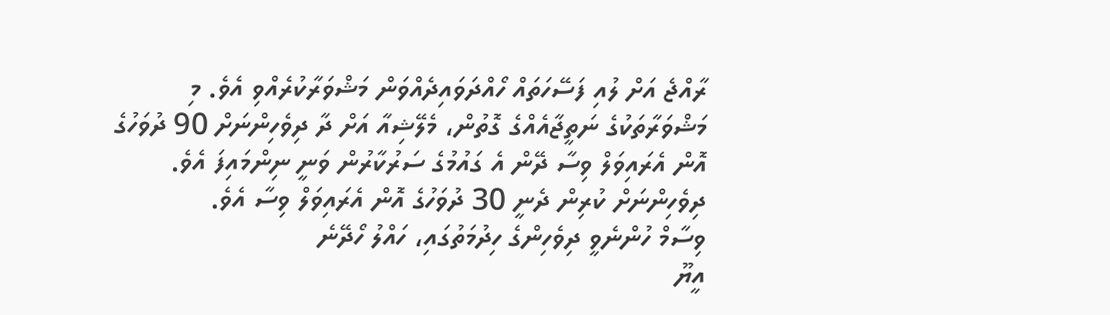ރާއްޖެ އަށް ލުއި ފަސޭހަތައް ހޯއްދަވައިދެއްވަން މަޝްވަރާކުރެއްވި އެވެ. މި މަޝްވަރާތަކުގެ ނަތީޖާއެއްގެ ގޮތުން، މެލޭޝިއާ އަށް ދާ ދިވެހިންނަށް 90 ދުވަހުގެ އޮން އެރައިވަލް ވިސާ ދޭން އެ ގައުމުގެ ސަރުކާރުން ވަނީ ނިންމައިފަ އެވެ. ދިވެހިންނަށް ކުރިން ދެނީ 30 ދުވަހުގެ އޮން އެރައިވަލް ވިސާ އެވެ.
ވިސާމް ހުންނެވީ ދިވެހިންގެ ހިދުމަތުގައި، ހައްލު ހޯދޭނެ
އީޔޫ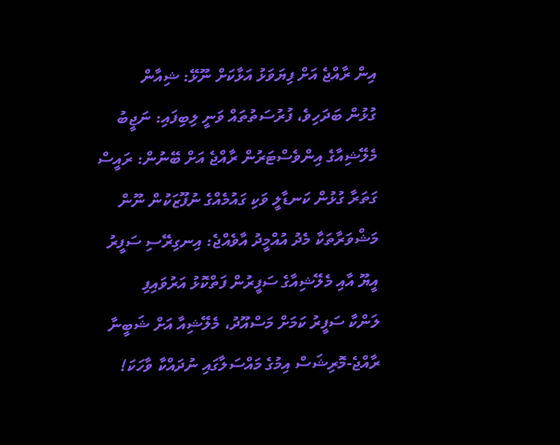އިން ރާއްޖެ އަށް ފިޔަވަޅު އަޅާކަށް ނޫޅޭ: ޝިއާން
ގުޅުން ބަދަހިވެ، ފުރުސަތުތައް ވަނީ ލިބިފައި: ނަޖީބު
މެލޭޝިއާގެ އިންވެސްޓަރުން ރާއްޖެ އަށް ބޭނުން: ރައީސް
ގަތަރާ ގުޅުން ކަނޑާލީ ވަކި ގައުމެއްގެ ނުފޫޒަކުން ނޫން
މަޝްވަރާތަކާ މެދު އުއްމީދު އާވެއްޖެ: އިނގިރޭސި ސަފީރު
އީޔޫ އާއި މެލޭޝިއާގެ ސަފީރުން ފަތްކޮޅު އަރުވައިފި
ލަންކާ ސަފީރު ކަމަށް މަސްއޫދު، މެލޭޝިއާ އަށް ޝަބީނާ
ރާއްޖެ-މޮރިޝަސް އިމުގެ މައްސަލާގައި ނުދައްކާ ވާހަކަ!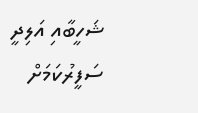ޝަހީބާއި އަލިދީ ސަފީރުކަމަށް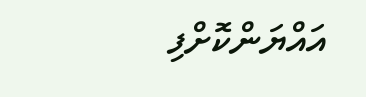އައްޔަންކޮށްފި